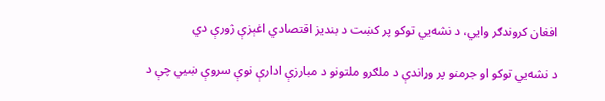افغان کروندګر وایي، د نشه‌يي توکو پر کښت د بندیز اقتصادي اغېزې ژورې دي

د نشه‌يي توکو او جرمنو پر وړاندې د ملګرو ملتونو د مبارزې ادارې نوې سروې ښيي چې د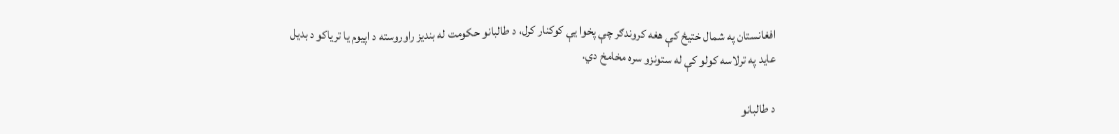افغانستان په شمال ختیځ کې هغه کروندګر چې پخوا یې کوکنار کرل، د طالبانو حکومت له بندیز راوروسته د اپیوم یا تریاکو د بدیل عاید په ترلاسه کولو کې له ستونزو سره مخامخ دي.

د طالبانو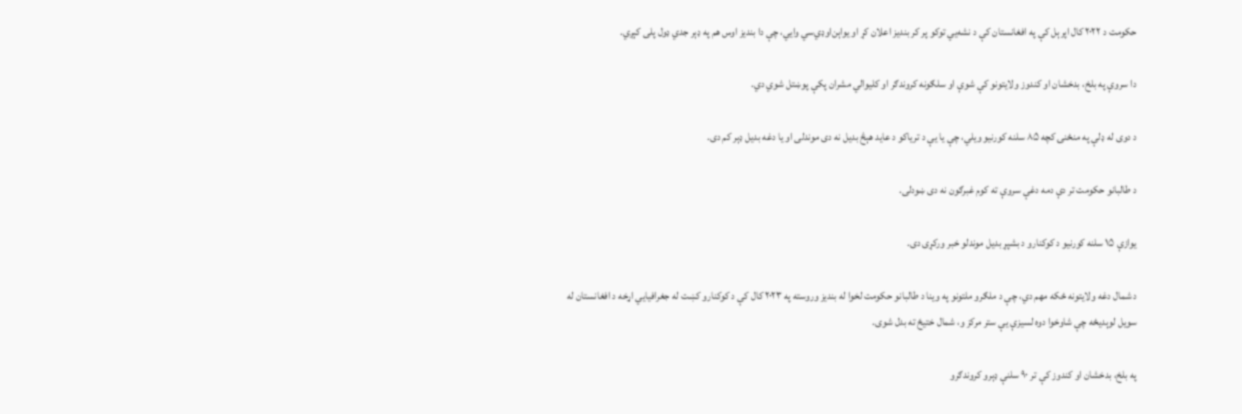حکومت د ۲۰۲۲ کال اپرېل کې په افغانستان کې د نشه‌يي توکو پر کر بندیز اعلان کړ او یو‌اېن‌اوډي‌سي وايي، چې دا بندیز اوس هم په ډېر جدي ډول پلی کېږي.

دا سروې په بلخ، بدخشان او کندوز ولایتونو کې شوې او سلګونه کروندګر او کلیوالي مشران پکې پوښتل شوي دي.

د دوی له ډلې په منځنۍ کچه ۸۵ سلنه کورنیو ویلي، چې یا یې د تریاکو د عاید هېڅ بدیل نه دی موندلی او یا دغه بدیل ډېر کم دی.

د طالبانو حکومت تر دې دمه دغې سروې ته کوم غبرګون نه دی ښودلی.

یوازې ۱۵ سلنه کورنیو د کوکنارو د بشپړ بدیل موندلو خبر ورکړی دی.

د شمال دغه ولایتونه ځکه مهم دي، چې د ملګرو ملتونو په وینا د طالبانو حکومت لخوا له بندیز وروسته په ۲۰۲۳ کال کې د کوکنارو کښت له جغرافیايي اړخه د افغانستان له سویل لوېدیځه چې شاوخوا دوه لسیزې یې ستر مرکز و، شمال ختیځ ته بدل شوی.

په بلخ، بدخشان او کندوز کې تر ۹۰ سلنې ډېرو کروندګرو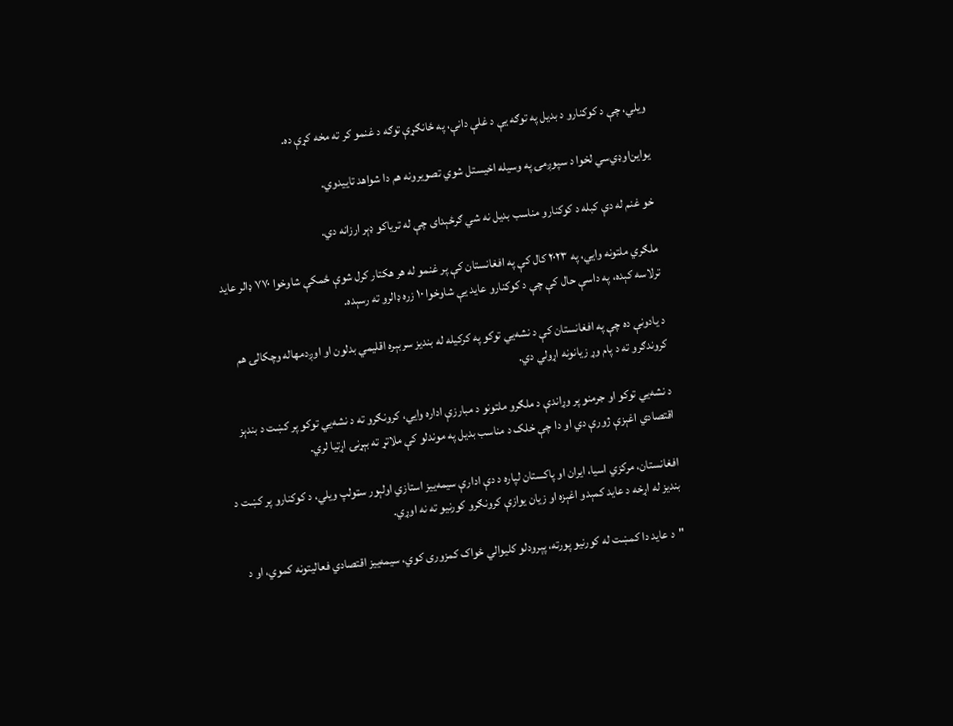ویلي، چې د کوکنارو د بدیل په توګه یې د غلې‌ دانې، په ځانګړې توګه د غنمو کر ته مخه کړې ده.

یواین‌او‌ډي‌سي لخوا د سپوږمۍ په وسیله اخیستل شوي تصویرونه هم دا شواهد تاییدوي.

خو غنم له دې کبله د کوکنارو مناسب بدیل نه شي ګرځېدای چې له تریاکو ډېر ارزانه دي.

ملګري ملتونه وايي، په ۲۰۲۳ کال کې په افغانستان کې پر غنمو له هر هکتار کرل شوې ځمکې شاوخوا ۷۷۰ ډالر عاید ترلاسه کېده، په داسې حال کې چې د کوکنارو عاید یې شاوخوا ۱۰ زره ډالرو ته رسېده.

د یادونې ده چې په افغانستان کې د نشه‌يي توکو په کرکیله له بندیز سربېره اقلیمي بدلون او اوږدمهاله وچکالۍ هم کروندګرو ته د پام وړ زیانونه اړولي دي.

د نشه‌يي توکو او جرمنو پر وړاندې د ملګرو ملتونو د مبارزې اداره وايي، کرونګرو ته د نشه‌يي توکو پر کښت د بندېز اقتصادي اغېزې ژورې دي او دا چې خلک د مناسب بدیل په موندلو کې ملاتړ ته بېړنۍ اړتیا لري.

افغانستان، مرکزي اسیا، ایران او پاکستان لپاره د دې ادارې سیمه‌ییز استازي اولېور سټولپ ویلي، د کوکنارو پر کښت د بندیز له اړخه د عاید کمېدو اغېزه او زیان یوازې کرونګرو کورنیو ته نه اوړي.

"د عاید دا کمښت له کورنیو پورته، پېرودلو کلیوالي ځواک کمزوری کوي، سیمه‌ییز اقتصادي فعالیتونه کموي، او د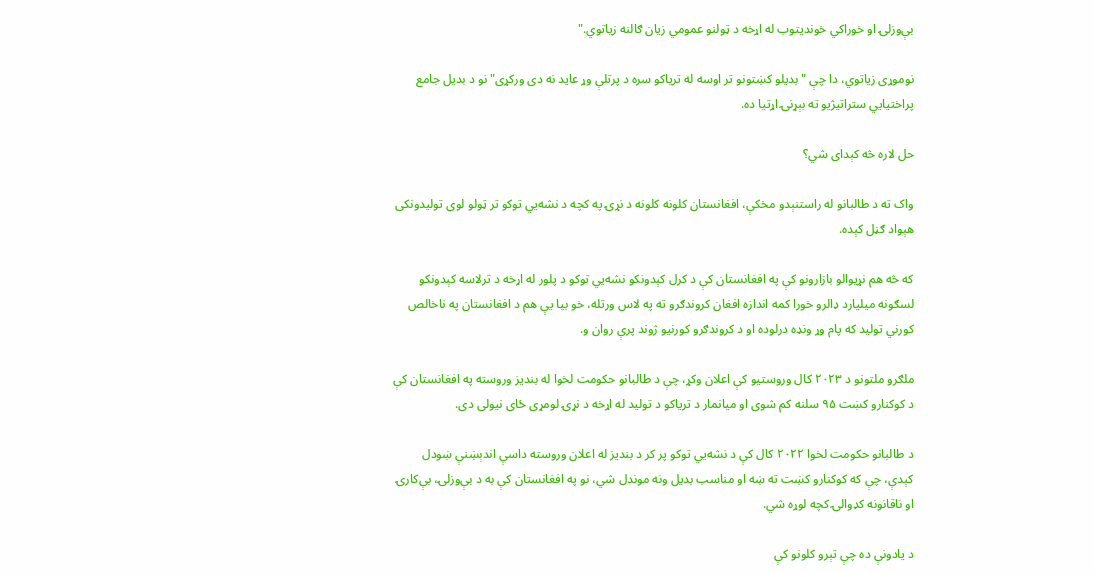بې‌وزلۍ او خوراکي خوندیتوب له اړخه د ټولنو عمومي زیان ګالنه زیاتوي."

نوموړی زیاتوي، دا چې "بدیلو کښتونو تر اوسه له تریاکو سره د پرتلې وړ عاید نه دی ورکړی" نو د بدیل جامع پراختیایي ستراتیژیو ته بېړنۍ اړتیا ده.

حل لاره څه کېدای شي؟

واک ته د طالبانو له راستنېدو مخکې، افغانستان کلونه کلونه د نړۍ په کچه د نشه‌يي توکو تر ټولو لوی تولیدونکی هېواد ګڼل کېده.

که څه هم نړیوالو بازارونو کې په افغانستان کې د کرل کېدونکو نشه‌يي توکو د پلور له اړخه د ترلاسه کېدونکو لسګونه میلیارد ډالرو خورا کمه اندازه افغان کروندګرو ته په لاس ورتله، خو بیا یې هم د افغانستان په ناخالص کورني تولید که پام وړ ونډه درلوده او د کروندګرو کورنیو ژوند پرې روان و.

ملګرو ملتونو د ۲۰۲۳ کال وروستیو کې اعلان وکړ، چې د طالبانو حکومت لخوا له بندیز وروسته په افغانستان کې د کوکنارو کښت ۹۵ سلنه کم شوی او میانمار د تریاکو د تولید له اړخه د نړۍ لومړی ځای نیولی دی.

د طالبانو حکومت لخوا ۲۰۲۲ کال کې د نشه‌يي توکو پر کر د بندیز له اعلان وروسته داسې اندېښنې ښودل کېدې، چې که کوکنارو کښت ته ښه او مناسب بدیل ونه موندل شي، نو په افغانستان کې به د بې‌وزلۍ، بې‌کارۍ او ناقانونه کډوالۍ کچه لوړه شي.

د یادونې ده چې تېرو کلونو کې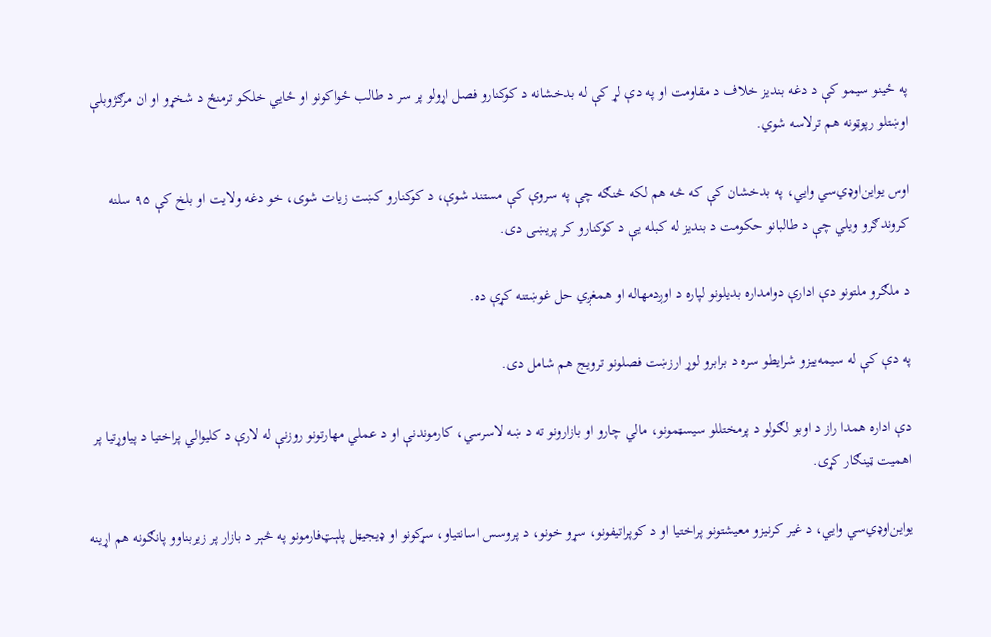په ځینو سیمو کې د دغه بندیز خلاف د مقاومت او په دې لړ کې له بدخشانه د کوکنارو فصل اړولو پر سر د طالب ځواکونو او ځايي خلکو ترمنځ د شخړو او ان مرګژوبلې اوښتلو رپوټونه هم ترلاسه شوي.

اوس یو‌این‌او‌ډي‌سي وايي، په بدخشان کې که څه هم لکه څنګه چې په سروې کې مستند شوې، د کوکنارو کښت زیات شوی، خو دغه ولایت او بلخ کې ۹۵ سلنه کروندګرو ویلي چې د طالبانو حکومت د بندیز له کبله یې د کوکنارو کر پریښی دی.

د ملګرو ملتونو دې ادارې دوامداره بدیلونو لپاره د اوږدمهاله او همغږي حل غوښتنه کړې ده.

په دې کې له سیمه‌ییزو شرایطو سره د برابرو لوړ ارزښت فصلونو ترویج هم شامل دی.

دې اداره همدا راز د اوبو لګولو د پرمختللو سیسټمونو، مالي چارو او بازارونو ته د ښه لاسرسي، کارموندنې او د عملي مهارتونو روزنې له لارې د کلیوالي پراختیا د پیاوړتیا پر اهمیت ټینګار کړی.

یو‌این‌او‌ډي‌سي وايي، د غیر کرنیزو معیشتونو پراختیا او د کوپراتیفونو، سړو خونو، د پروسس اسانتیاو، سړکونو او ډیجیټل پلېټ‌فارمونو په څېر د بازار پر زیربناوو پانګونه هم اړینه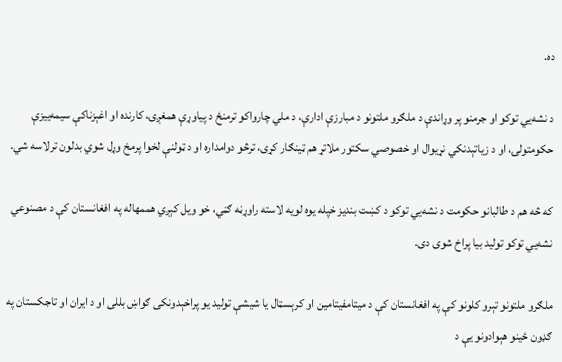ده.

د نشه‌يي توکو او جرمنو پر وړاندې د ملګرو ملتونو د مبارزې ادارې، د ملي چارواکو ترمنځ د پیاوړې همغږۍ، کارنده او اغېزناکې سیمه‌ییزې حکومتولۍ، او د زیاتېدنکي نړیوال او خصوصي سکتور ملاتړ هم ټینګار کړی، ترڅو دوامداره او د ټولنې لخوا پرمخ وړل شوي بدلون ترلاسه شي.

که څه هم د طالبانو حکومت د نشه‌يي توکو د کښت بندیز خپله یوه لویه لاسته راوړڼه ګڼي، خو ویل کېږي هممهاله په افغانستان کې د مصنوعي نشه‌يي توکو تولید بیا پراخ شوی دی.

ملګرو ملتونو تېرو کلونو کې په افغانستان کې د میتامفیتامین او کرېسټال یا شیشې تولید یو پراخېدونکی ګواښ بللی او د ایران او تاجکستان په ګډون ځینو هېوادونو یې د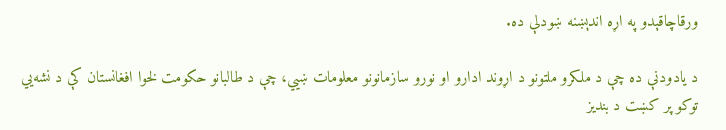ورقاچاقېدو په اړه اندېښنه ښودلې ده.

د یادودنې ده چې د ملکرو ملتونو د اړوند ادارو او نورو سازمانونو معلومات ښيي، چې د طالبانو حکومت لخوا افغانستان کې د نشه‌يي توکو پر کښت د بندیز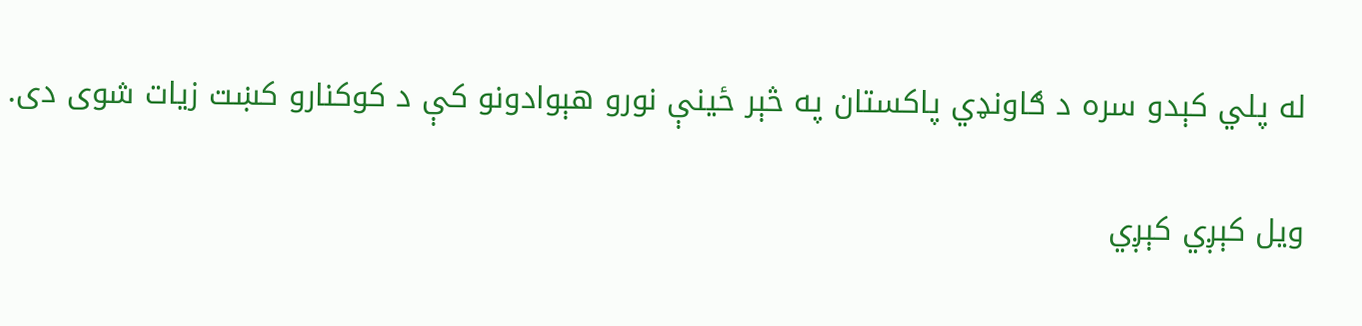له پلي کېدو سره د ګاونډي پاکستان په څېر ځینې نورو هېوادونو کې د کوکنارو کښت زیات شوی دی.

ویل کېږي کېږي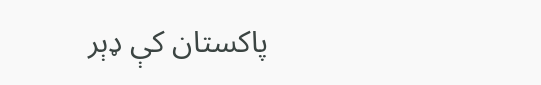پاکستان کې ډېر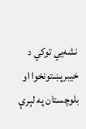نشه‌يي توکي د خیبرپښتونخوا او بلوچستان په لېرې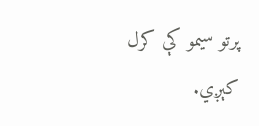پرتو سیمو کې کرل کېږي.